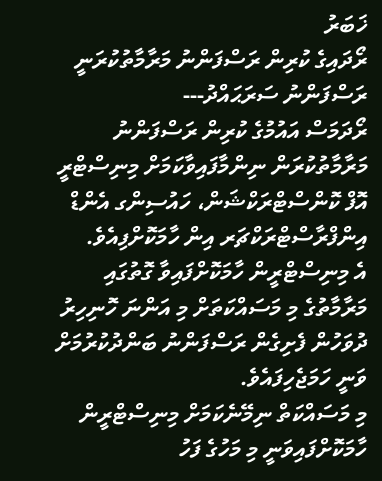ޚަބަރު
ރޯދައިގެ ކުރިން ރަސްފަންނު މަރާމާތުކުރަނީ
ރަސްފަންނު ސަރަޙައްދު---
ރޯދަމަސް އައުމުގެ ކުރިން ރަސްފަންނު މަރާމާތުކުރަން ނިންމާފައިވާކަމަށް މިނިސްޓްރީ އޮފް ކޮންސްޓްރަކްޝަން، ހައުސިންގ އެންޑް އިންފްރާސްޓްރަކްޗަރ އިން ހާމަކޮށްފިއެވެ.
އެ މިނިސްޓްރީން ހާމަކޮށްފައިވާ ގޮތުގައި މަރާމާތުގެ މި މަސައްކަތަށް މި އަންނަ ހޮނިހިރު ދުވަހުން ފެށިގެން ރަސްފަންނު ބަންދުކުރުމަށް ވަނީ ހަމަޖެހިފައެވެ.
މި މަސައްކަތް ނިމޭނެކަމަށް މިނިސްޓްރީން ހާމަކޮށްފައިވަނީ މި މަހުގެ ފަހު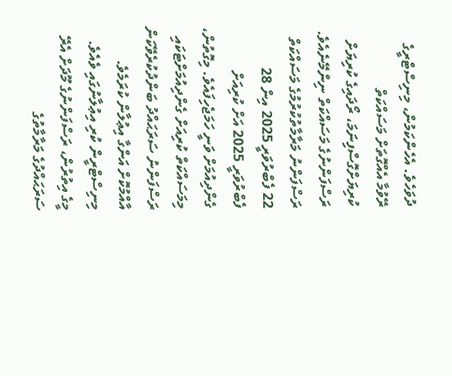ދުވަހެވެ. އެހެންކަމުން، މިނިސްޓްރީގެ ރޭވުމާ އެއްގޮތަށް މަސައްކަތް ކުރިޔަށްގޮސްފިނަމަ، ރޯދައިގެ ކުރިޔަށް ރަސްފަންނުގެ މަސައްކަތް ނިންމޭނެއެވެ.
ރަސްފަންނު މަރާމާތުކުރުމުގެ މަސައްކަތް 22 ފެބްރުވަރީ 2025 އިން 28 ފެބްރުވަރީ 2025 އަށް ކުރިއަށް ގެންދިއުމަށް ވަނީ ހަމަޖެހިފައެވެ. މިގޮތުން، މިމަސައްކަތް ކުރިއަށް ގެންދިއުމަށްޓަކައި ރަސްފަންނު ސަރަޙައްދު ބަންދުކުރެވޭކަން އާއްމުކޮށް އަންގާ އިޢުލާން ކުރަމެވެ.
މިނިސްޓްރީން ކުރި އިޢުލާނުގައި ވެއެވެ.
މީގެ އިތުރުން، ރަސްފަންނުގެ މޫދަށް އެރޭ ސަރަޙައްދުގެ މަރާމާތުގެ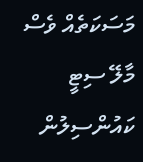މަސަކަތެއް ވެސް މާލޭ ސިޓީ ކައުންސިލުން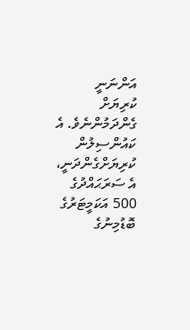އަންނަނީ ކުރިޔަށް ގެންދަމުންނެވެ. އެ ކައުންސިލުން ކުރިޔަށްގެންދަނީ، އެ ސަރަޙައްދުގެ 500 އަކަމީޓަރުގެ ބޮޑުމިނުގެ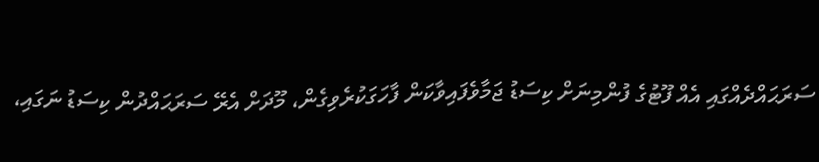ސަރަޙައްދެއްގައި އެއް ފޫޓުގެ ފުންމިނަށް ކިސަޑު ޖަމާވެފައިވާކަން ފާހަގަކުރެވިގެން، މޫދަށް އެރޭ ސަރަޙައްދުން ކިސަޑު ނަގައި،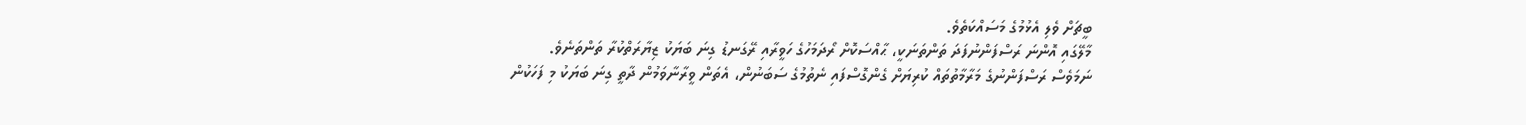ބީޗަށް ވެލި އެޅުމުގެ މަސައްކަތެވެ.
މާލޭގައި އޮންނަ ރަސްފަންނުފަދަ ތަންތަނަކީ، ޙާއްސަކޮށް ރޯދަމަހުގެ ހަވީރާއި ރޭގަނޑު ގިނަ ބަޔަކު ޒިޔާރަތްކުރާ ތަންތަނެވެ.
ނަމަވެސް ރަސްފަންނުގެ މަރާމާތުތައް ކުރިޔަށް ގެންގޮސްފައި ނެތުމުގެ ސަބަނުން، އެތަން ވީރާނާވަމުން ދާތީ ގިނަ ބަޔަކު މި ފަހަކުން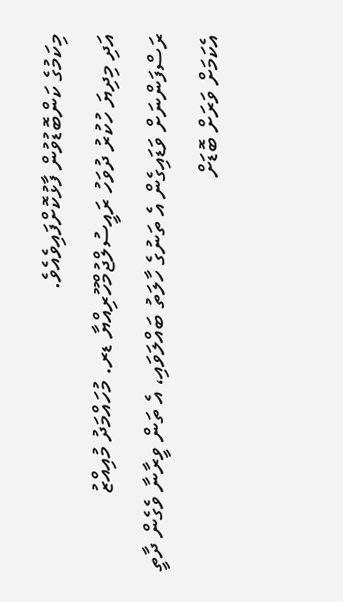މިކަމުގެ ކަންބޮޑުވުން ފާޅުކޮށްފައިވެއެވެ.
އަދި މިދިޔަ ހުކުރު ދުވަހު ރައީސުލްޖުމްހޫރިއްޔާ ޑރ. މުހައްމަދު މުއިއްޒު ރަސްފަންނަށް ވަޑައިގެން އެ ތަނުގެ ހާލަތު ބައްލަވައި، އެ ތަން ވީރާނާ ވެގެން ދާތީ އެކަމަށް ވަރަށް ބޮޑަށް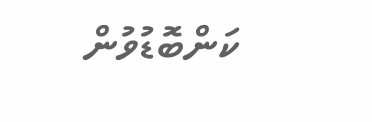ކަންބޮޑުވުން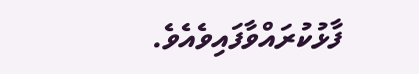ފާޅުކުރައްވާފައިވެއެވެ.